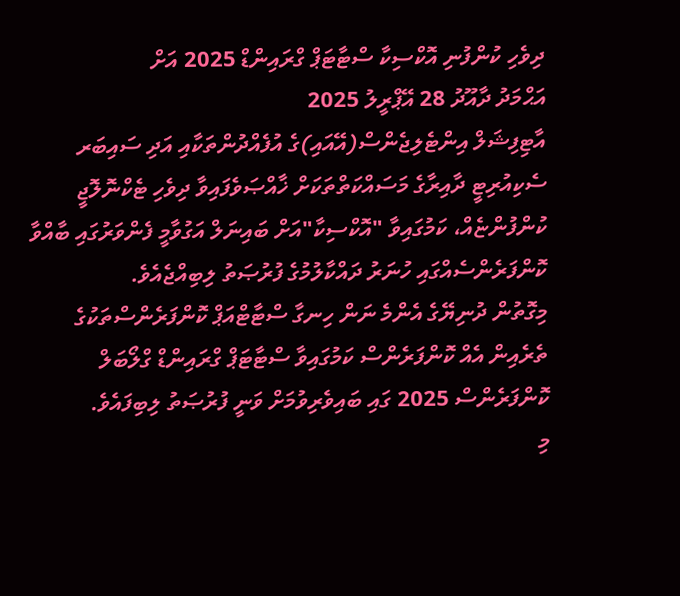ދިވެހި ކުންފުނި އޮކްސިކާ ސްޓާޓަޕް ގްރައިންޑް 2025 އަށް
އަޙްމަދު ދާއޫދު 28 އޭޕްރީލު 2025
އާޓިފިޝަލް އިންޓެލިޖެންސް(އޭއައި)ގެ އުފެއްދުންތަކާއި އަދި ސައިބަރ ސެކިއުރިޓީ ދާއިރާގެ މަސައްކަތްތަކަށް ޚާއްޞަވެފައިވާ ދިވެހި ޓެކްނޮލޮޖީ ކުންފުންޏެއް، ކަމުގައިވާ "އޮކްސިކާ"އަށް ބައިނަލް އަގުވާމީ ފެންވަރުގައި ބާއްވާ ކޮންފަރެންސެއްގައި ހުނަރު ދައްކާލުމުގެ ފުރުޞަތު ލިބިއްޖެއެވެ.
މިގޮތުން ދުނިޔޭގެ އެންމެ ނަން ހިނގާ ސްޓާޓްއަޕް ކޮންފަރެންސްތަކުގެ ތެރެއިން އެއް ކޮންފަރެންސް ކަމުގައިވާ ސްޓާޓަޕް ގްރައިންޑް ގްލޯބަލް ކޮންފަރެންސް 2025 ގައި ބައިވެރިވުމަށް ވަނީ ފުރުޞަތު ލިބިފައެވެ.
މި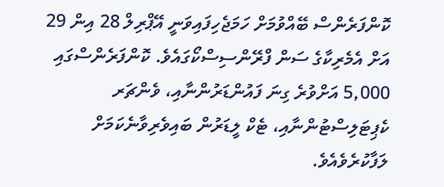ކޮންފަރެންސް ބޭއްވުމަށް ހަމަޖެހިފައިވަނީ އޭޕްރިލް 28 އިން 29 އަށް އެމެރިކާގެ ސަން ފްރޭންސިސްކޯގައެވެ. ކޮންފަރެންސްގައި 5,000 އަށްވުރެ ގިނަ ފައުންޑަރުންނާއި، ވެންޗަރ ކެޕިޓަލިސްޓުންނާއި، ޓެކް ލީޑަރުން ބައިވެރިވާނެކަމަށް ލަފާކުރެވެއެވެ.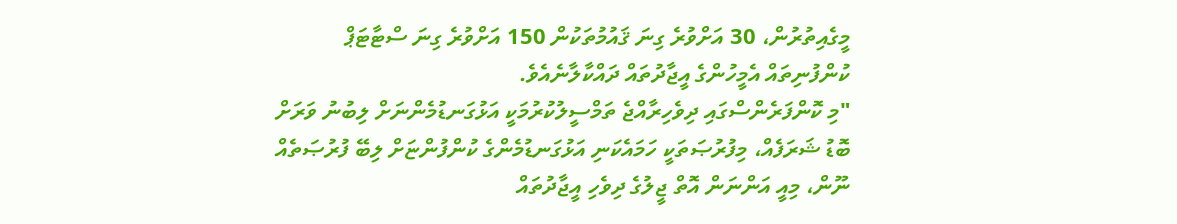މީގެއިތުރުން، 30 އަށްވުރެ ގިނަ ޤައުމުތަކުން 150 އަށްވުރެ ގިނަ ސްޓާޓަޕް ކުންފުނިތައް އެމީހުންގެ އީޖާދުތައް ދައްކާލާނެއެވެ.
"މި ކޮންފަރެންސްގައި ދިވެހިރާއްޖެ ތަމްސީލުކުރުމަކީ އަޅުގަނޑުމެންނަށް ލިބުނު ވަރަށް ބޮޑު ޝަރަފެއް، މިފުރުޞަތަކީ ހަމައެކަނި އަޅުގަނޑުމެންގެ ކުންފުންޏަށް ލިބޭ ފުރުޞަތެއް ނޫން، މިއީ އަންނަން އޮތް ޖީލުގެ ދިވެހި އީޖާދުތައް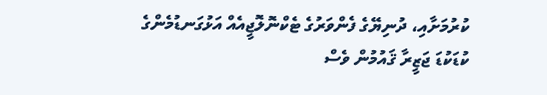ކުރުމަށާއި، ދުނިޔޭގެ ފެންވަރުގެ ޓެކްނޮލޮޖީއެއް އަޅުގަނޑުމެންގެ ކުޑަކުޑަ ޖަޒީރާ ޤައުމުން ވެސް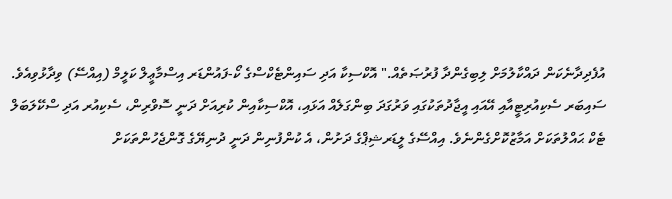އުފެދިދާނެކަން ދައްކާލުމަށް ލިބިގެންދާ ފުރުޞަތެއް." އޮކްސިކާ އަދި ސައިންޓެކްސްގެ ކޯ-ފައުންޑަރ އިސްމާޢީލް ކަލީމް (އިއްސޭ) ވިދާޅުވިއެވެ.
ސައިބަރ ސެކިއުރިޓީއާއި އޭއައި އީޖާދުތަކުގައި ވަރުގަދަ ބިންގަލެއް އަޅައި، އޮކްސިކާއިން ކުރިއަށް ދަނީ ސޮވްރިން، ސެކިއުރ އަދި ސްކޭލަބަލް ޓެކް ޙައްލުތަކަށް އަމާޒުކޮށްގެންނެވެ. އިއްސޭގެ ލީޑަރޝިޕްގެ ދަށުން، އެ ކުންފުނިން ދަނީ ދުނިޔޭގެ ގޮންޖެހުންތަކަށް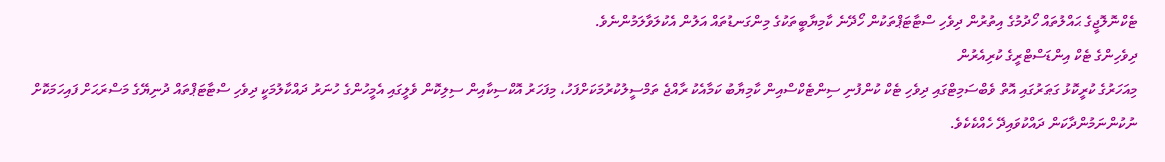ޓެކްނޮލޮޖީގެ ޙައްލުތައް ހޯދުމުގެ އިތުރުން ދިވެހި ސްޓާޓަޕްތަކުން ހޯދޭނެ ކާމިޔާބީތަކުގެ މިންގަނޑުތައް އަލުން އެކުލަވާލަމުންނެވެ.
ދިވެހިންގެ ޓެކް އިންޑަސްޓްރީގެ ކުރިއެރުން
މިއަހަރުގެ ކުރީކޮޅު ގަޠަރުގައި އޮތް ވެބްސަމިޓްގައި ދިވެހި ޓެކް ކުންފުނި ސިންޓެކްސްއިން ކާމިޔާބު ކަމާއެކު ރާއްޖެ ތަމްސީލުކުރުމަކަށްފަހު، މިފަހަރު އޮކްސިކާއިން ސިލިކޮން ވެލީގައި އެމީހުންގެ ހުނަރު ދައްކާލުމަކީ ދިވެހި ސްޓާޓަޕްތައް ދުނިޔޭގެ މަސްރަޙަށް ފައިހަމަކޮށް ނުކުންނަމުންދާކަން ދައްކުވައިދޭ ހެއްކެކެވެ.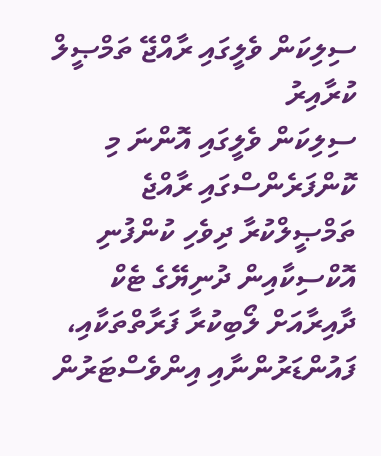ސިލިކަން ވެލީގައި ރާއްޖޭ ތަމްޞީލް ކުރާއިރު
ސިލިކަން ވެލީގައި އޮންނަ މި ކޮންފަރެންސްގައި ރާއްޖެ ތަމްޞީލްކުރާ ދިވެހި ކުންފުނި އޮކްސިކާއިން ދުނިޔޭގެ ޓެކް ދާއިރާއަށް ލޯބިކުރާ ފަރާތްތަކާއި، ފައުންޑަރުންނާއި އިންވެސްޓަރުން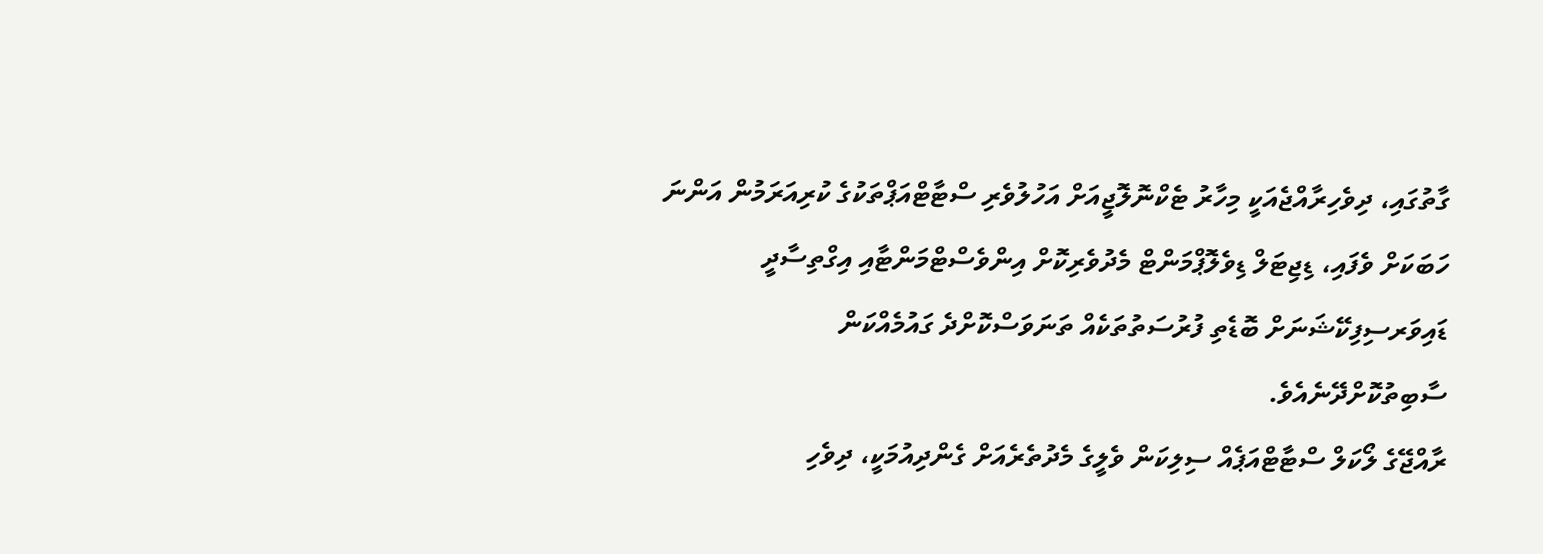ގާތުގައި، ދިވެހިރާއްޖެއަކީ މިހާރު ޓެކްނޮލޮޖީއަށް އަހުލުވެރި ސްޓާޓްއަޕްތަކުގެ ކުރިއަރަމުން އަންނަ ހަބަކަށް ވެފައި، ޑިޖިޓަލް ޑިވެލޮޕްމަންޓް މެދުވެރިކޮށް އިންވެސްޓްމަންޓާއި އިގްތިސާދީ ޑައިވަރސިފިކޭޝަނަށް ބޮޑެތި ފުރުސަތުތަކެއް ތަނަވަސްކޮށްދެ ގައުމެއްކަން ސާބިތުކޮށްދޭނެއެވެ.
ރާއްޖޭގެ ލޯކަލް ސްޓާޓްއަޕެއް ސިލިކަން ވެލީގެ މެދުތެރެއަށް ގެންދިއުމަކީ، ދިވެހި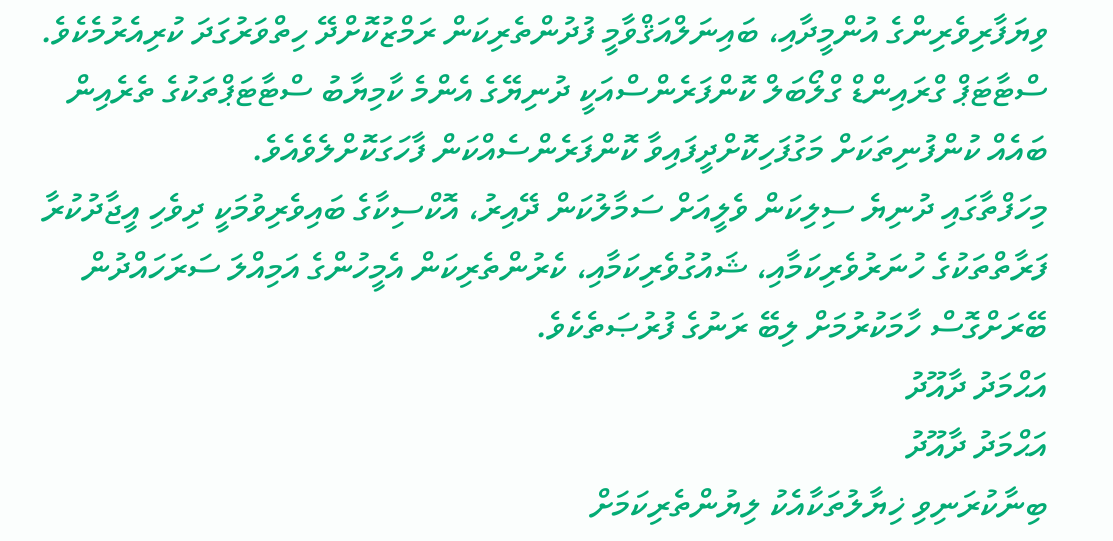ވިޔަފާރިވެރިންގެ އުންމީދާއި، ބައިނަލްއަޤްވާމީ ފުދުންތެރިކަން ރަމްޒުކޮށްދޭ ހިތްވަރުގަދަ ކުރިއެރުމެކެވެ.
ސްޓާޓަޕް ގްރައިންޑް ގްލޯބަލް ކޮންފަރެންސްއަކީ ދުނިޔޭގެ އެންމެ ކާމިޔާބު ސްޓާޓަޕްތަކުގެ ތެރެއިން ބައެއް ކުންފުނިތަކަށް މަގުފަހިކޮށްދީފައިވާ ކޮންފަރެންސެއްކަން ފާހަގަކޮށްލެވެއެވެ.
މިހަފްތާގައި ދުނިޔެ ސިލިކަން ވެލީއަށް ސަމާލުކަން ދޭއިރު، އޮކްސިކާގެ ބައިވެރިވުމަކީ ދިވެހި އީޖާދުކުރާ ފަރާތްތަކުގެ ހުނަރުވެރިކަމާއި، ޝައުގުވެރިކަމާއި، ކެރުންތެރިކަން އެމީހުންގެ އަމިއްލަ ސަރަހައްދުން ބޭރަށްގޮސް ހާމަކުރުމަށް ލިބޭ ރަނުގެ ފުރުޞަތެކެވެ.
އަޙްމަދު ދާއޫދު
އަޙްމަދު ދާއޫދު
ބިނާކުރަނިވި ޚިޔާލުތަކާއެކު ލިޔުންތެރިކަމަށް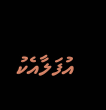އުފަލާއެކު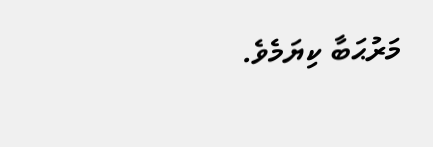މަރުޙަބާ ކިޔަމެވެ.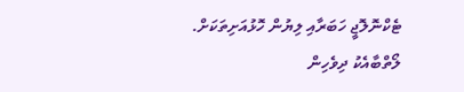ޓެކްނޮލޮޖީ ހަބަރާއި ލިޔުން ހޮޅުއަށިތަކަށް.
ލޯތްބާއެކު ދިވެހިން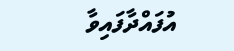އުފައްދާފައިވާ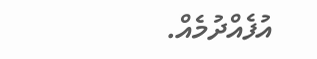އުފެއްދުމެއް.